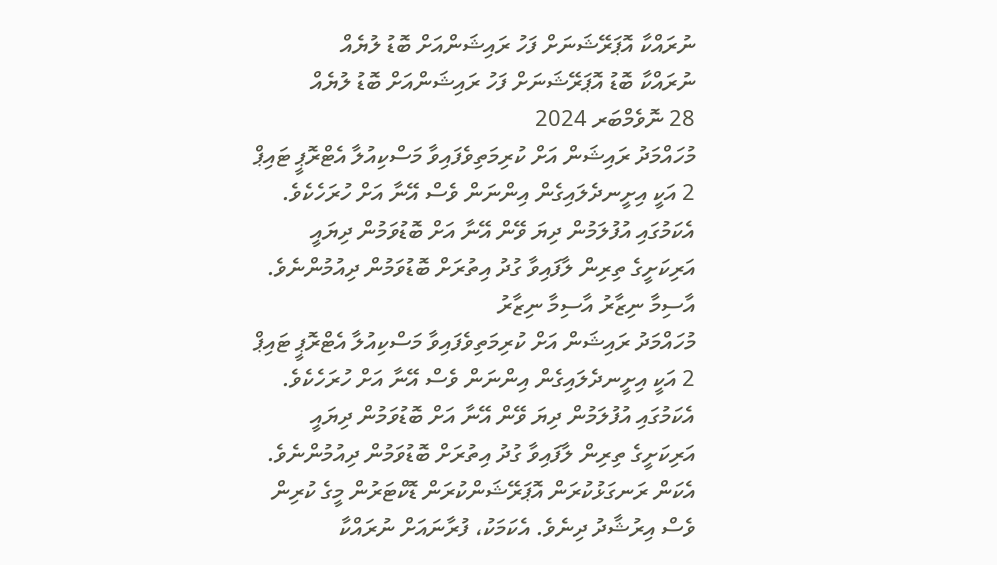ނުރައްކާ އޮޕަރޭޝަނަށް ފަހު ރައިޝަންއަށް ބޮޑު ލުޔެއް
ނުރައްކާ ބޮޑު އޮޕަރޭޝަނަށް ފަހު ރައިޝަންއަށް ބޮޑު ލުޔެއް
28 ނޮވެމްބަރ 2024
މުހައްމަދު ރައިޝަން އަށް ކުރިމަތިވެފައިވާ މަސްކިއުލާ އެޓްރޮޕީ ޓައިޕް 2 އަކީ އިށީނދެލައިގެން އިންނަން ވެސް އޭނާ އަށް ހުރަހެކެވެ. އެކަމުގައި އުފުލަމުން ދިޔަ ވޭން އޭނާ އަށް ބޮޑުވަމުން ދިޔައީ އަރިކަށީގެ ތިރިން ލާފައިވާ ގުދު އިތުރަށް ބޮޑުވަމުން ދިއުމުންނެވެ.
އާސިމާ ނިޒާރު އާސިމާ ނިޒާރު
މުހައްމަދު ރައިޝަން އަށް ކުރިމަތިވެފައިވާ މަސްކިއުލާ އެޓްރޮޕީ ޓައިޕް 2 އަކީ އިށީނދެލައިގެން އިންނަން ވެސް އޭނާ އަށް ހުރަހެކެވެ. އެކަމުގައި އުފުލަމުން ދިޔަ ވޭން އޭނާ އަށް ބޮޑުވަމުން ދިޔައީ އަރިކަށީގެ ތިރިން ލާފައިވާ ގުދު އިތުރަށް ބޮޑުވަމުން ދިއުމުންނެވެ.
އެކަން ރަނގަޅުކުރަން އޮޕަރޭޝަންކުރަން ޑޮކްޓަރުން މީގެ ކުރިން ވެސް އިރުޝާދު ދިނެވެ. އެކަމަކު، ފުރާނައަށް ނުރައްކާ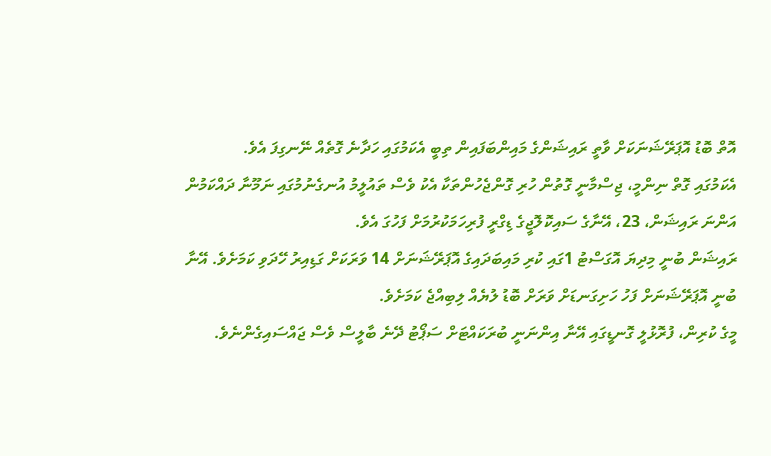އޮތް ބޮޑު އޮޕަރޭޝަނަކަށް ވާތީ ރައިޝަންގެ މައިންބަފައިން ތިބީ އެކަމުގައި ހަދާނެ ގޮތެއް ނޭނގިފަ އެވެ.
އެކަމުގައި ގޮތް ނިންމީ، ޖިސްމާނީ ގޮތުން ހުރި ގޮންޖެހުންތަކާ އެކު ވެސް ތައުލީމު އުނގެނުމުގައި ނަމޫނާ ދައްކަމުން އަންނަ ރައިޝަން، 23، އޭނާގެ ސައިކޮލޮޖީގެ ޑިގްރީ ފުރިހަމަކުރުމަށް ފަހުގަ އެވެ.
ރައިޝަން ބުނީ މިދިޔަ އޮގަސްޓު 1ގައި ކުރި މައިބަދައިގެ އޮޕަރޭޝަނަށް 14 ވަރަކަށް ގަޑިއިރު ހޭދަވި ކަމަށެވެ. އޭނާ ބުނީ އޮޕަރޭޝަނަށް ފަހު ހަށިގަނޑަށް ވަރަށް ބޮޑު ލުޔެއް ލިބިއްޖެ ކަމަށެވެ.
މީގެ ކުރިން، ފުރޮޅުލީ ގޮނޑީގައި އޭނާ އިންނަނީ ބުރަކައްޓަށް ސަޕޯޓު ދޭނެ ބާލީސް ވެސް ޖައްސައިގެންނެވެ.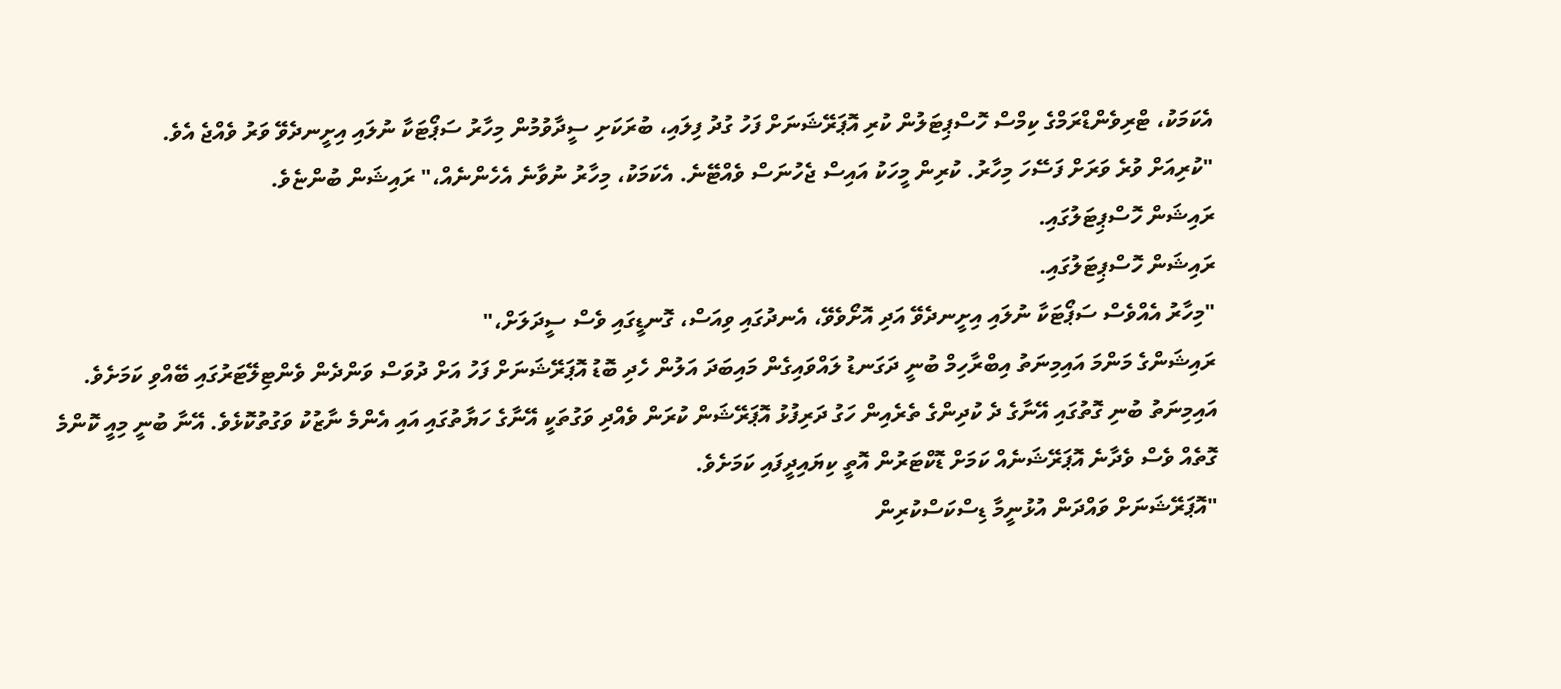އެކަމަކު، ޓްރިވެންޑްރަމްގެ ކިމްސް ހޮސްޕިޓަލުން ކުރި އޮޕަރޭޝަނަށް ފަހު ގުދު ފިލައި، ބުރަކަށި ސީދާވުމުން މިހާރު ސަޕޯޓަކާ ނުލައި އިށީނދެވޭ ވަރު ވެއްޖެ އެވެ.
"ކުރިއަށް ވުރެ ވަރަށް ފަސޭހަ މިހާރު. ކުރިން މީހަކު އައިސް ޖެހުނަސް ވެއްޓޭނެ. އެކަމަކު، މިހާރު ނުވާނެ އެހެންނެއް،" ރައިޝަން ބުންޏެވެ.
ރައިޝަން ހޮސްޕިޓަލުގައި.
ރައިޝަން ހޮސްޕިޓަލުގައި.
"މިހާރު އެއްވެސް ސަޕޯޓަކާ ނުލައި އިށީނދެވޭ އަދި އޮށޯވެވޭ، އެނދުގައި ވިއަސް، ގޮނޑީގައި ވެސް ސީދަލަށް،"
ރައިޝަންގެ މަންމަ އައިމިނަތު އިބްރާހިމް ބުނީ ދަގަނޑު ލައްވައިގެން މައިބަދަ އަލުން ހެދި ބޮޑު އޮޕަރޭޝަނަށް ފަހު އަށް ދުވަސް ވަންދެން ވެންޓިލޭޓަރުގައި ބޭއްވި ކަމަށެވެ.
އައިމިނަތު ބުނި ގޮތުގައި އޭނާގެ ދެ ކުދިންގެ ތެރެއިން ހަގު ދަރިފުޅު އޮޕަރޭޝަން ކުރަން ވެއްދި ވަގުތަކީ އޭނާގެ ހަޔާތުގައި އައި އެންމެ ނާޒުކު ވަގުތުކޮޅެވެ. އޭނާ ބުނީ މިއީ ކޮންމެ ގޮތެއް ވެސް ވެދާނެ އޮޕަރޭޝަނެއް ކަމަށް ޑޮކްޓަރުން އޮތީ ކިޔައިދީފައި ކަމަށެވެ.
"އޮޕަރޭޝަނަށް ވައްދަން އުޅުނީމާ ޑިސްކަސްކުރިން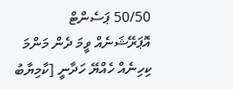50/50 ޕަސެންޓް އޮޕަރޭޝަނެއް ވީމަ ދެން މަންމަ ކިހިނެއް ހެއްޔޭ ހަދާނީ [ކާމިޔާބު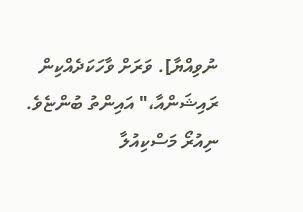ނުވިއްޔާ]. ވަރަށް ވާހަކަދެއްކިން ރައިޝަންއާ،" އައިންތު ބުންޏެވެ.
ނިއުރޯ މަސްކިއުލާ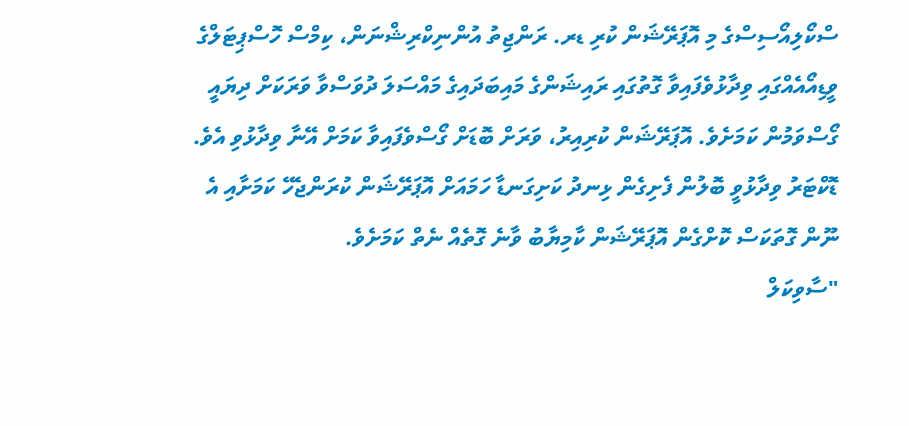ސްކޯލިއޯސިސްގެ މި އޮޕަރޭޝަން ކުރި ޑރ. ރަންޖިތު އުންނިކްރިޝްނަން، ކިމްސް ހޮސްޕިޓަލްގެ ވީޑިއޯއެއްގައި ވިދާޅުވެފައިވާ ގޮތުގައި ރައިޝަންގެ މައިބަދައިގެ މައްސަލަ ދުވަސްވާ ވަރަކަށް ދިޔައީ ގޯސްވަމުން ކަމަށެވެ. އޮޕަރޭޝަން ކުރިއިރު، ވަރަށް ބޮޑަށް ގޯސްވެފައިވާ ކަމަށް އޭނާ ވިދާޅުވި އެވެ.
ޑޮކްޓަރު ވިދާޅުވީ ބޮލުން ފެށިގެން ޅިނދު ކަށިގަނޑާ ހަމައަށް އޮޕަރޭޝަން ކުރަންޖެހޭ ކަމަށާއި އެ ނޫން ގޮތަކަސް ކޮށްގެން އޮޕަރޭޝަން ކާމިޔާބު ވާނެ ގޮތެއް ނެތް ކަމަށެވެ.
"ސާވިކަލް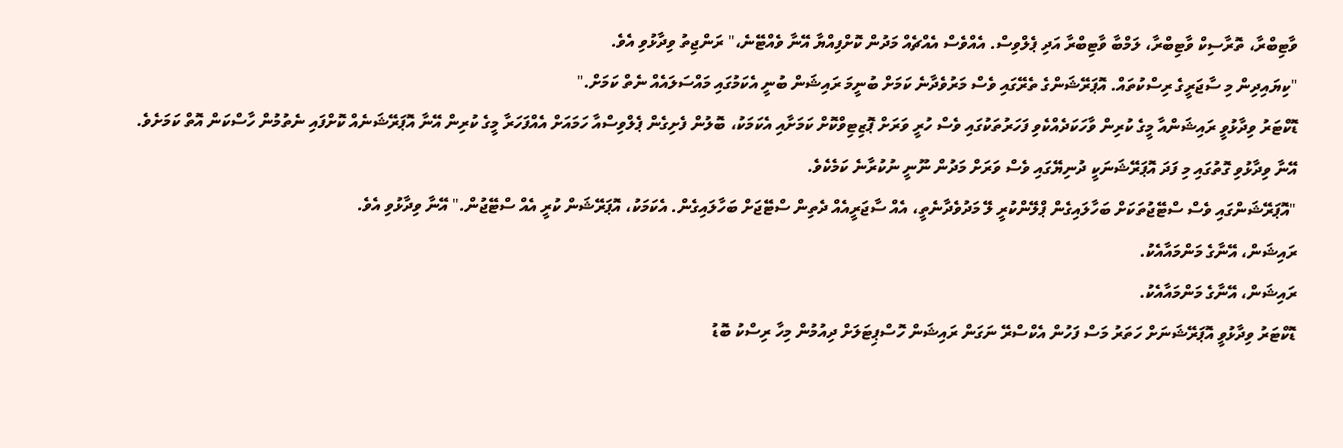ވާޓިބްރާ، ތޮރާސިކް ވާޓިބްރާ، ލަމްބާ ވާޓިބްރާ އަދި ޕެލްވިސް. އެއްވެސް އެއްޗެއް މަދުން ކޮށްފިއްޔާ އޭނާ ވެއްޓޭނެ،" ރަންޖިތު ވިދާޅުވި އެވެ.
"ކިޔައިދިން މި ސާޖަރީގެ ރިސްކުތައް. އޮޕަރޭޝަންގެ ތެރޭގައި ވެސް މަރުވެދާނެ ކަމަށް ބުނީމަ ރައިޝަން ބުނީ އެކަމުގައި މައްސަލައެއް ނެތް ކަމަށް."
ޑޮކްޓަރު ވިދާޅުވީ ރައިޝަންއާ މީގެ ކުރިން ވާހަކަދެއްކެވި ފަހަރުތަކުގައި ވެސް ހުރީ ވަރަށް ޕޮޒިޓިވްކޮށް ކަމަށާއި އެކަމަކު، ބޮލުން ފެށިގެން ޕެލްވިސްއާ ހަމައަށް އެއްފަހަރާ މީގެ ކުރިން އޭނާ އޮޕަރޭޝަނެއް ކޮށްފައި ނެތުމުން ހާސްކަން އޮތް ކަމަށެވެ.
އޭނާ ވިދާޅުވި ގޮތުގައި މި ފަދަ އޮޕަރޭޝަނަކީ ދުނިޔޭގައި ވެސް ވަރަށް މަދުން ނޫނީ ނުކުރާނެ ކަމެކެވެ.
"އޮޕަރޭޝަންގައި ވެސް ސްޓޭޖުތަކަށް ބަހާލައިގެން ޕްލޭންކުރީ ލޭ މަދުވެދާނެތީ، އެއް ސާޖަރީއެއް ދެތިން ސްޓޭޖަށް ބަހާލައިގެން. އެކަމަކު، އޮޕަރޭޝަން ކުރީ އެއް ސްޓޭޖުން." އޭނާ ވިދާޅުވި އެވެ.
ރައިޝަން، އޭނާގެ މަންމައާއެކު.
ރައިޝަން، އޭނާގެ މަންމައާއެކު.
ޑޮކްޓަރު ވިދާޅުވީ އޮޕަރޭޝަނަށް ހަތަރު މަސް ފަހުން އެކްސްރޭ ނަގަން ރައިޝަން ހޮސްޕިޓަލަށް ދިއުމުން މިހާ ރިސްކު ބޮޑު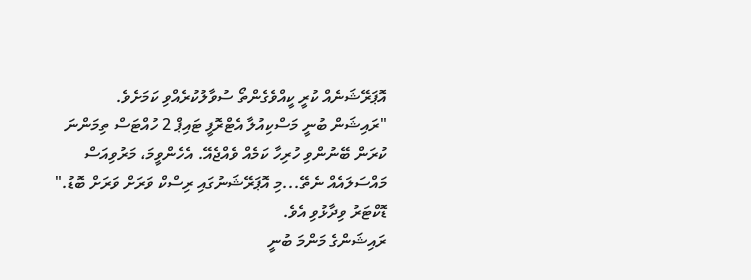އޮޕަރޭޝަނެއް ކުރީ ކީއްވެގެންތޯ ސުވާލުކުރެއްވި ކަމަށެވެ.
"ރައިޝަން ބުނީ މަސްކިއުލާ އެޓްރޮފީ ޓައިޕް 2 ހުއްޓަސް ތިމަންނަ ކުރަން ބޭނުންވި ހުރިހާ ކަމެއް ވެއްޖެއޭ. އެހެންވީމަ، މަރުވިއަސް މައްސަލައެއް ނެތޭ...މި އޮޕަރޭޝަނުގައި ރިސްކް ވަރަށް ވަރަށް ބޮޑު." ޑޮކްޓަރު ވިދާޅުވި އެވެ.
ރައިޝަންގެ މަންމަ ބުނީ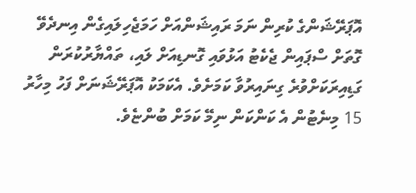އޮޕަރޭޝަންގެ ކުރިން ނަމަ ރައިޝަންއަށް ހަމަޖެހިލައިގެން އިނދެވޭ ގޮތަށް ސްޕައިން ޖެކެޓު އަޅުވައި ގޮނޑިއަށް ލައި، ތައްޔާރުކުރަން ގަޑިއިރަކަށްވުރެ ގިނައިރުވާ ކަމަށެވެ. އެކަމަކު އޮޕަރޭޝަނަށް ފަހު މިހާރު 15 މިނެޓުން އެ ކަންކަން ނިމޭ ކަމަށް ބުންޏެވެ.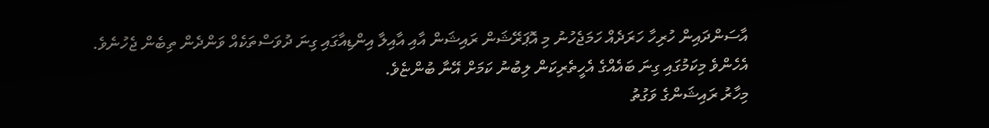އާސަންދައިން ހުރިހާ ހަރަދެއް ހަމަޖެހުނު މި އޮޕަރޭޝަން ރައިޝަން އާއި އާއިލާ އިންޑިއާގައި ގިނަ ދުވަސްތަކެއް ވަންދެން ތިބެން ޖެހުނެވެ. އެހެންވެ މިކަމުގައި ގިނަ ބައެއްގެ އެހީތެރިކަން ލިބުނު ކަމަށް އޭނާ ބުންޏެވެ.
މިހާރު ރައިޝަންގެ ވަގުތު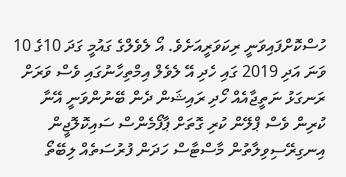ހުސްކޮށްފައިވަނީ ރިކަވަރީއަށެވެ. އޯ ލެވެލްގެ ގައުމީ ގަދަ 10ގެ 10 ވަނަ އަދި 2019 ގައި ހެދި އޭ ލެވެލް އިމްތިހާނުގައި ވެސް ވަރަށް ރަނގަޅު ނަތީޖާއެއް ހޯދި ރައިޝަން ދެން ބޭނުންވަނީ އޭނާ ކުރިން ވެސް ޕްލޭން ކުރި ގޮތަށް ޕާފޯމެންސް ސައިކޮލޮޖީން އިނގިރޭސިވިލާތުން މާސްޓާސް ހަދަން ފުރުސަތެއް ލިބޭތޯ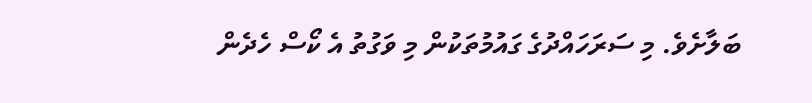ބަލާށެވެ. މި ސަރަހައްދުގެ ގައުމުތަކުން މި ވަގުތު އެ ކޯސް ހެދެން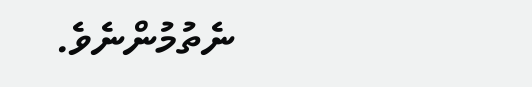ނެތުމުންނެވެ.